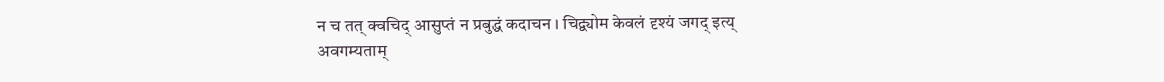न च तत् क्वचिद् आसुप्तं न प्रबुद्धं कदाचन । चिद्व्योम केवलं दृश्यं जगद् इत्य् अवगम्यताम्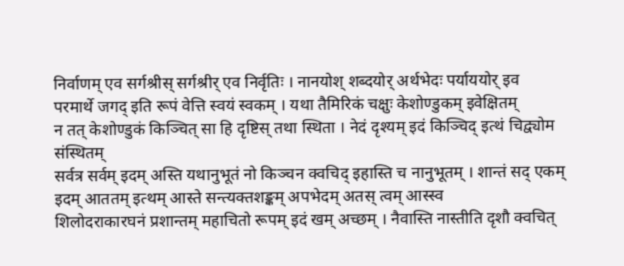निर्वाणम् एव सर्गश्रीस् सर्गश्रीर् एव निर्वृतिः । नानयोश् शब्दयोर् अर्थभेदः पर्याययोर् इव
परमार्थे जगद् इति रूपं वेत्ति स्वयं स्वकम् । यथा तैमिरिकं चक्षुः केशोण्डुकम् इवेक्षितम्
न तत् केशोण्डुकं किञ्चित् सा हि दृष्टिस् तथा स्थिता । नेदं दृश्यम् इदं किञ्चिद् इत्थं चिद्व्योम संस्थितम्
सर्वत्र सर्वम् इदम् अस्ति यथानुभूतं नो किञ्चन क्वचिद् इहास्ति च नानुभूतम् । शान्तं सद् एकम् इदम् आततम् इत्थम् आस्ते सन्त्यक्तशङ्कम् अपभेदम् अतस् त्वम् आस्स्व
शिलोदराकारघनं प्रशान्तम् महाचितो रूपम् इदं खम् अच्छम् । नैवास्ति नास्तीति दृशौ क्वचित्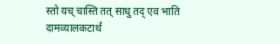स्तो यच् चास्ति तत् साधु तद् एव भाति
दामव्यालकटार्थं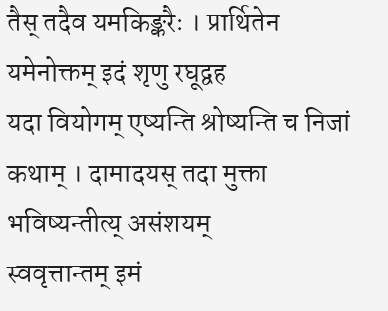तैस् तदैव यमकिङ्करैः । प्रार्थितेन यमेनोक्तम् इदं शृणु रघूद्वह
यदा वियोगम् एष्यन्ति श्रोष्यन्ति च निजां कथाम् । दामादयस् तदा मुक्ता भविष्यन्तीत्य् असंशयम्
स्ववृत्तान्तम् इमं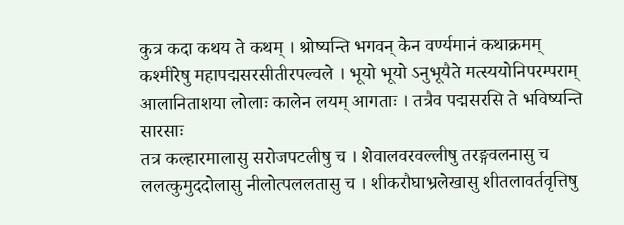कुत्र कदा कथय ते कथम् । श्रोष्यन्ति भगवन् केन वर्ण्यमानं कथाक्रमम्
कश्मीरेषु महापद्मसरसीतीरपल्वले । भूयो भूयो ऽनुभूयैते मत्स्ययोनिपरम्पराम्
आलानिताशया लोलाः कालेन लयम् आगताः । तत्रैव पद्मसरसि ते भविष्यन्ति सारसाः
तत्र कल्हारमालासु सरोजपटलीषु च । शेवालवरवल्लीषु तरङ्गवलनासु च
ललत्कुमुददोलासु नीलोत्पललतासु च । शीकरौघाभ्रलेखासु शीतलावर्तवृत्तिषु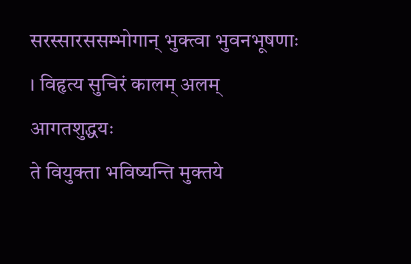सरस्सारससम्भोगान् भुक्त्वा भुवनभूषणाः । विहृत्य सुचिरं कालम् अलम् आगतशुद्धयः
ते वियुक्ता भविष्यन्ति मुक्तये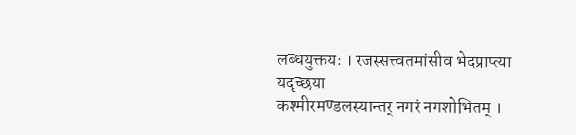लब्धयुक्तयः । रजस्सत्त्वतमांसीव भेदप्राप्त्या यदृच्छया
कश्मीरमण्डलस्यान्तर् नगरं नगशोभितम् ।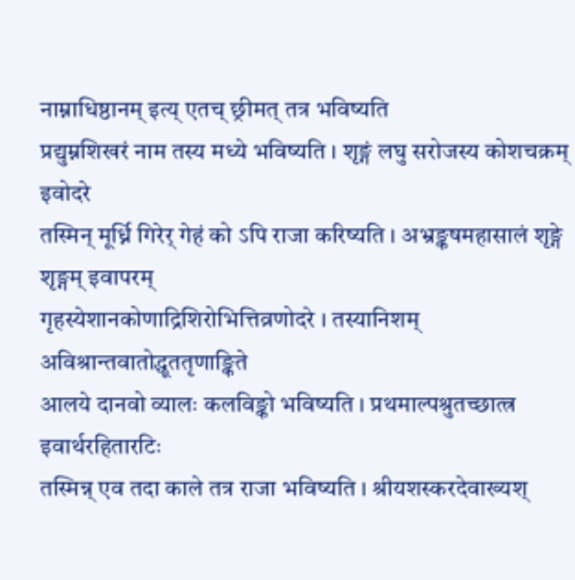नाम्नाधिष्ठानम् इत्य् एतच् छ्रीमत् तत्र भविष्यति
प्रद्युम्नशिखरं नाम तस्य मध्ये भविष्यति । शृङ्गं लघु सरोजस्य कोशचक्रम् इवोदरे
तस्मिन् मूर्ध्नि गिरेर् गेहं को ऽपि राजा करिष्यति । अभ्रङ्कषमहासालं शृङ्गे शृङ्गम् इवापरम्
गृहस्येशानकोणाद्रिशिरोभित्तिव्रणोदरे । तस्यानिशम् अविश्रान्तवातोद्धूततृणाङ्किते
आलये दानवो व्यालः कलविङ्को भविष्यति । प्रथमाल्पश्रुतच्छात्त्र इवार्थरहितारटिः
तस्मिन्न् एव तदा काले तत्र राजा भविष्यति । श्रीयशस्करदेवाख्यश्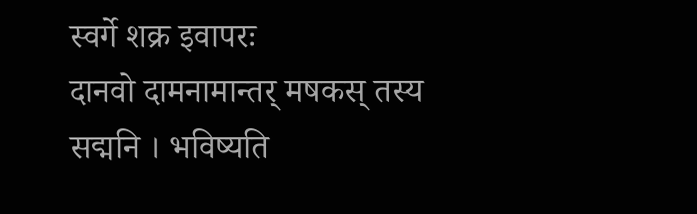स्वर्गे शक्र इवापरः
दानवो दामनामान्तर् मषकस् तस्य सद्मनि । भविष्यति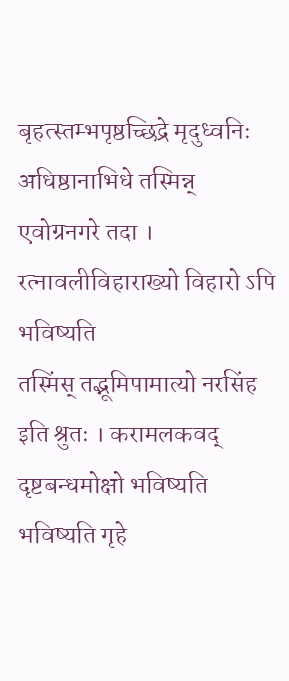बृहत्स्तम्भपृष्ठच्छिद्रे मृदुध्वनिः
अधिष्ठानाभिधे तस्मिन्न् एवोग्रनगरे तदा । रत्नावलीविहाराख्यो विहारो ऽपि भविष्यति
तस्मिंस् तद्भूमिपामात्यो नरसिंह इति श्रुतः । करामलकवद् दृष्टबन्धमोक्षो भविष्यति
भविष्यति गृहे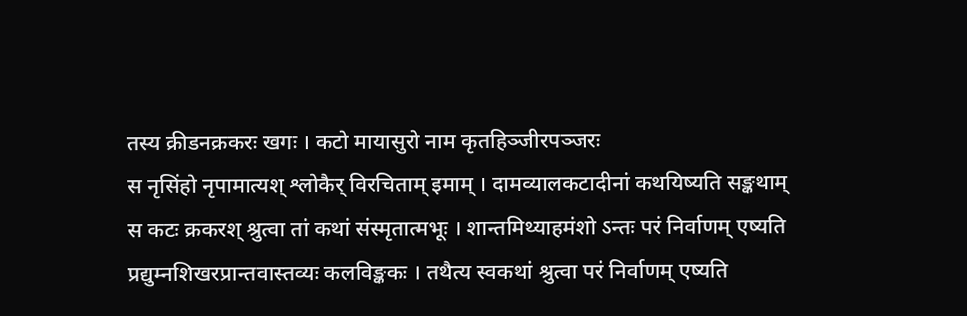तस्य क्रीडनक्रकरः खगः । कटो मायासुरो नाम कृतहिञ्जीरपञ्जरः
स नृसिंहो नृपामात्यश् श्लोकैर् विरचिताम् इमाम् । दामव्यालकटादीनां कथयिष्यति सङ्कथाम्
स कटः क्रकरश् श्रुत्वा तां कथां संस्मृतात्मभूः । शान्तमिथ्याहमंशो ऽन्तः परं निर्वाणम् एष्यति
प्रद्युम्नशिखरप्रान्तवास्तव्यः कलविङ्ककः । तथैत्य स्वकथां श्रुत्वा परं निर्वाणम् एष्यति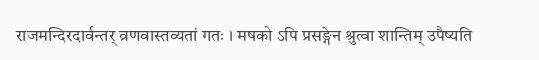राजमन्दिरदार्वन्तर् व्रणवास्तव्यतां गतः । मषको ऽपि प्रसङ्गेन श्रुत्वा शान्तिम् उपैष्यति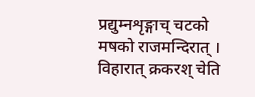प्रद्युम्नशृङ्गाच् चटको मषको राजमन्दिरात् । विहारात् क्रकरश् चेति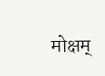मोक्षम्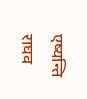एष्यन्ति राघव